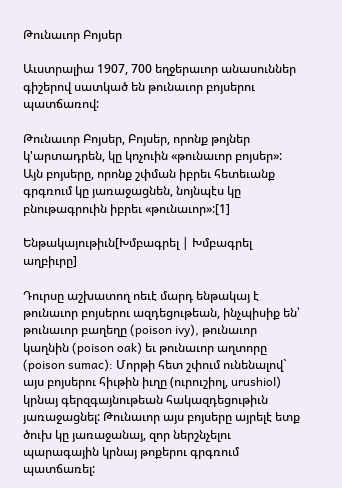Թունաւոր Բոյսեր

Աւստրալիա 1907, 700 եղջերաւոր անասուններ գիշերով սատկած են թունաւոր բոյսերու պատճառով:

Թունաւոր Բոյսեր, Բոյսեր, որոնք թոյներ կ'արտադրեն, կը կոչուին «թունաւոր բոյսեր»: Այն բոյսերը, որոնք շփման իբրեւ հետեւանք գրգռում կը յառաջացնեն, նոյնպէս կը բնութագրուին իբրեւ «թունաւոր»:[1]

Ենթակայութիւն[Խմբագրել | Խմբագրել աղբիւրը]

Դուրսը աշխատող ոեւէ մարդ ենթակայ է թունաւոր բոյսերու ազդեցութեան, ինչպիսիք են՝ թունաւոր բաղեղը (poison ivy), թունաւոր կաղնին (poison oak) եւ թունաւոր աղտորը (poison sumac): Մորթի հետ շփում ունենալով` այս բոյսերու հիւթին իւղը (ուրուշիոլ, urushiol) կրնայ գերզգայնութեան հակազդեցութիւն յառաջացնել: Թունաւոր այս բոյսերը այրելէ ետք ծուխ կը յառաջանայ, զոր ներշնչելու պարագային կրնայ թոքերու գրգռում պատճառել: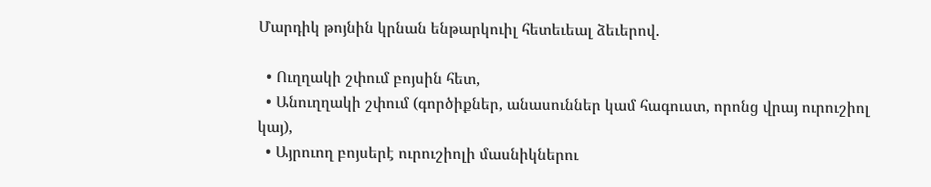Մարդիկ թոյնին կրնան ենթարկուիլ հետեւեալ ձեւերով.

  • Ուղղակի շփում բոյսին հետ,
  • Անուղղակի շփում (գործիքներ, անասուններ կամ հագուստ, որոնց վրայ ուրուշիոլ կայ),
  • Այրուող բոյսերէ ուրուշիոլի մասնիկներու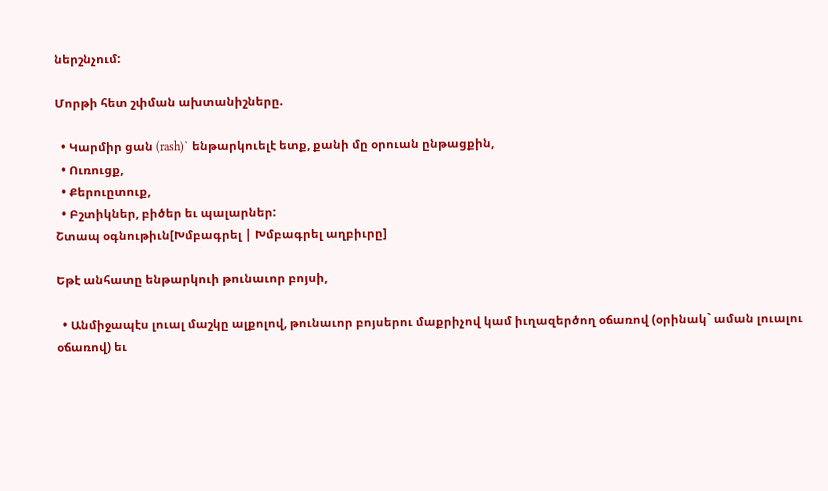ներշնչում:

Մորթի հետ շփման ախտանիշները.

  • Կարմիր ցան (rash)` ենթարկուելէ ետք, քանի մը օրուան ընթացքին,
  • Ուռուցք,
  • Քերուըտուք,
  • Բշտիկներ, բիծեր եւ պալարներ:
Շտապ օգնութիւն[Խմբագրել | Խմբագրել աղբիւրը]

Եթէ անհատը ենթարկուի թունաւոր բոյսի,

  • Անմիջապէս լուալ մաշկը ալքոլով, թունաւոր բոյսերու մաքրիչով կամ իւղազերծող օճառով (օրինակ` աման լուալու օճառով) եւ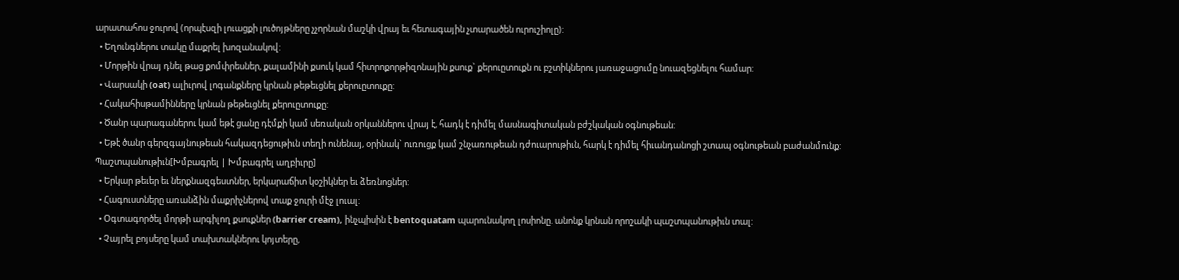արատահոս ջուրով (որպէսզի լուացքի լուծոյթները չչորնան մաշկի վրայ եւ հետագային չտարածեն ուրուշիոլը):
  • Եղունգներու տակը մաքրել խոզանակով:
  • Մորթին վրայ դնել թաց քոմփրեսներ, քալամինի քսուկ կամ հիտրոքորթիզոնային քսուք` քերուըտուքն ու բշտիկներու յառաջացումը նուազեցնելու համար:
  • Վարսակի (oat) ալիւրով լոգանքները կրնան թեթեւցնել քերուըտուքը:
  • Հակահիսթամինները կրնան թեթեւցնել քերուըտուքը:
  • Ծանր պարագաներու կամ եթէ ցանը դէմքի կամ սեռական օրկաններու վրայ է, հադկ է դիմել մասնագիտական բժշկական օգնութեան:
  • Եթէ ծանր գերզգայնութեան հակազդեցութիւն տեղի ունենայ, օրինակ` ուռուցք կամ շնչառութեան դժուարութիւն, հարկ է դիմել հիւանդանոցի շտապ օգնութեան բաժանմունք:
Պաշտպանութիւն[Խմբագրել | Խմբագրել աղբիւրը]
  • Երկար թեւեր եւ ներքնազգեստներ, երկարաճիտ կօշիկներ եւ ձեռնոցներ:
  • Հագուստները առանձին մաքրիչներով տաք ջուրի մէջ լուալ:
  • Օգտագործել մորթի արգիլող քսուքներ (barrier cream), ինչպիսին է bentoquatam պարունակող լոսիոնը. անոնք կրնան որոշակի պաշտպանութիւն տալ:
  • Չայրել բոյսերը կամ տախտակներու կոյտերը,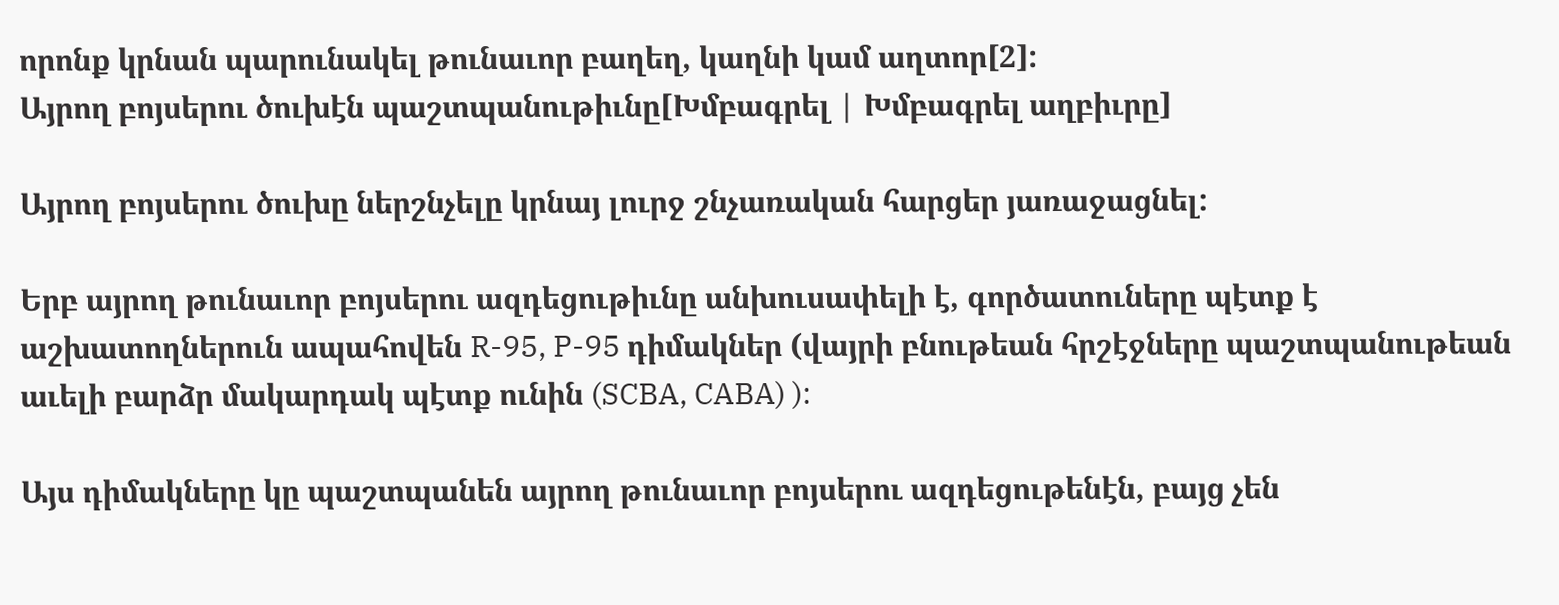որոնք կրնան պարունակել թունաւոր բաղեղ, կաղնի կամ աղտոր[2]:
Այրող բոյսերու ծուխէն պաշտպանութիւնը[Խմբագրել | Խմբագրել աղբիւրը]

Այրող բոյսերու ծուխը ներշնչելը կրնայ լուրջ շնչառական հարցեր յառաջացնել:

Երբ այրող թունաւոր բոյսերու ազդեցութիւնը անխուսափելի է, գործատուները պէտք է աշխատողներուն ապահովեն R-95, P-95 դիմակներ (վայրի բնութեան հրշէջները պաշտպանութեան աւելի բարձր մակարդակ պէտք ունին (SCBA, CABA) ):

Այս դիմակները կը պաշտպանեն այրող թունաւոր բոյսերու ազդեցութենէն, բայց չեն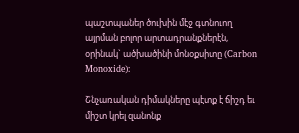պաշտպաներ ծուխին մէջ գտնուող այրման բոլոր արտադրանքներէն, օրինակ` ածխածինի մոնօքսիտը (Carbon Monoxide):

Շնչառական դիմակները պէտք է ճիշդ եւ միշտ կրել զանոնք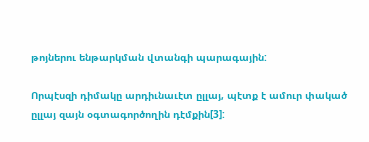թոյներու ենթարկման վտանգի պարագային:

Որպէսզի դիմակը արդիւնաւէտ ըլլայ, պէտք է ամուր փակած ըլլայ զայն օգտագործողին դէմքին[3]: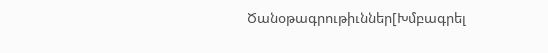Ծանօթագրութիւններ[Խմբագրել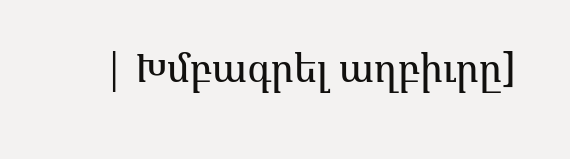| Խմբագրել աղբիւրը]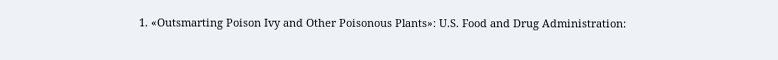1. «Outsmarting Poison Ivy and Other Poisonous Plants»։ U.S. Food and Drug Administration: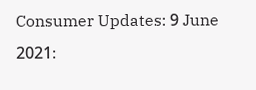Consumer Updates։ 9 June 2021։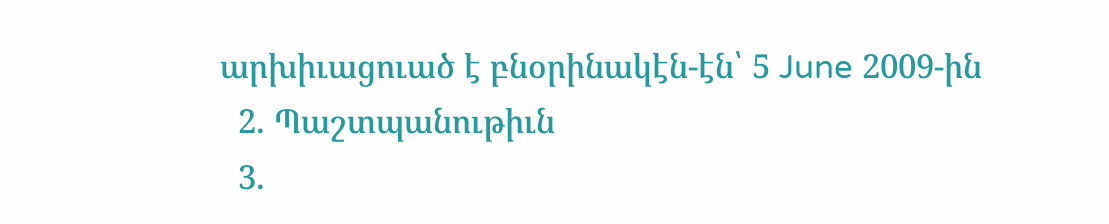արխիւացուած է բնօրինակէն-էն՝ 5 June 2009-ին
  2. Պաշտպանութիւն
  3.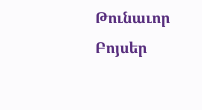Թունաւոր Բոյսեր